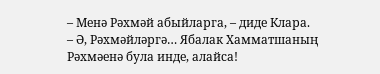– Менә Рәхмәй абыйларга, – диде Клара.
– Ә, Рәхмәйләргә… Ябалак Хамматшаның Рәхмәенә була инде, алайса!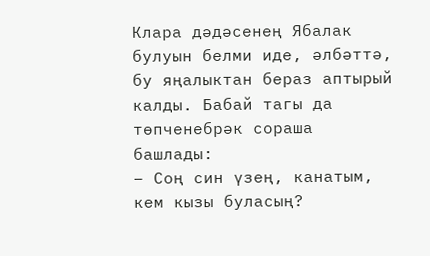Клара дәдәсенең Ябалак булуын белми иде, әлбәттә, бу яңалыктан бераз аптырый калды. Бабай тагы да төпченебрәк сораша башлады:
– Соң син үзең, канатым, кем кызы буласың?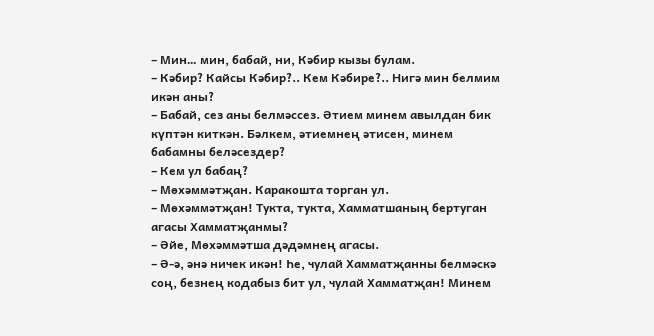– Мин… мин, бабай, ни, Кәбир кызы булам.
– Кәбир? Кайсы Кәбир?.. Кем Кәбире?.. Нигә мин белмим икән аны?
– Бабай, сез аны белмәссез. Әтием минем авылдан бик күптән киткән. Бәлкем, әтиемнең әтисен, минем бабамны беләсездер?
– Кем ул бабаң?
– Мөхәммәтҗан. Каракошта торган ул.
– Мөхәммәтҗан! Тукта, тукта, Хамматшаның бертуган агасы Хамматҗанмы?
– Әйе, Мөхәммәтша дәдәмнең агасы.
– Ә-ә, әнә ничек икән! Һе, чулай Хамматҗанны белмәскә соң, безнең кодабыз бит ул, чулай Хамматҗан! Минем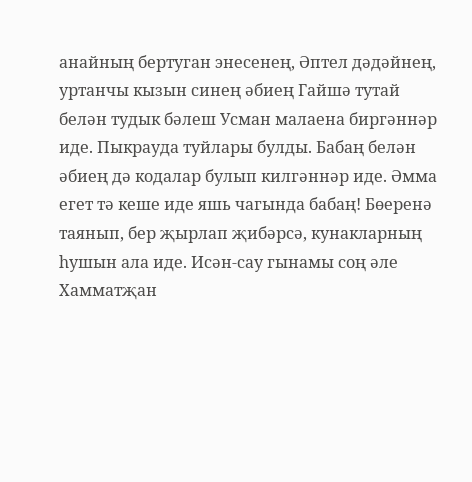анайның бертуган энесенең, Әптел дәдәйнең, уртанчы кызын синең әбиең Гайшә тутай белән тудык бәлеш Усман малаена биргәннәр иде. Пыкрауда туйлары булды. Бабаң белән әбиең дә кодалар булып килгәннәр иде. Әмма егет тә кеше иде яшь чагында бабаң! Бөеренә таянып, бер җырлап җибәрсә, кунакларның һушын ала иде. Исән-сау гынамы соң әле Хамматҗан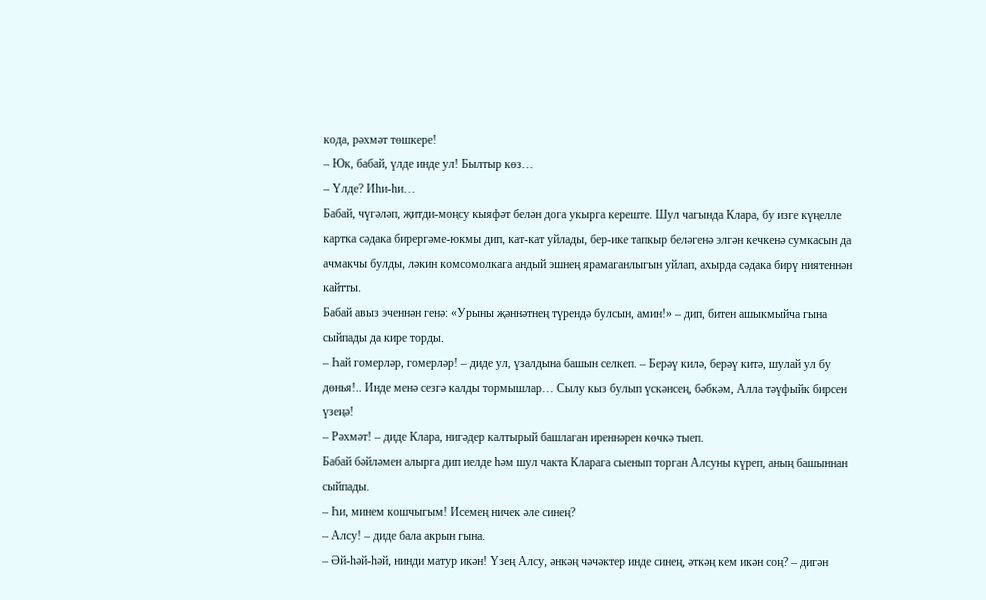кода, рәхмәт төшкере!
– Юк, бабай, үлде инде ул! Былтыр көз…
– Үлде? Иһи-һи…
Бабай, чүгәләп, җитди-моңсу кыяфәт белән дога укырга кереште. Шул чагында Клара, бу изге күңелле картка сәдака бирергәме-юкмы дип, кат-кат уйлады, бер-ике тапкыр беләгенә элгән кечкенә сумкасын да ачмакчы булды, ләкин комсомолкага андый эшнең ярамаганлыгын уйлап, ахырда сәдака бирү ниятеннән кайтты.
Бабай авыз эченнән генә: «Урыны җәннәтнең түрендә булсын, амин!» – дип, битен ашыкмыйча гына сыйпады да кире торды.
– Һай гомерләр, гомерләр! – диде ул, үзалдына башын селкеп. – Берәү килә, берәү китә, шулай ул бу дөнья!.. Инде менә сезгә калды тормышлар… Сылу кыз булып үскәнсең, бәбкәм, Алла тәүфыйк бирсен үзеңә!
– Рәхмәт! – диде Клара, нигәдер калтырый башлаган иреннәрен көчкә тыеп.
Бабай бәйләмен алырга дип иелде һәм шул чакта Кларага сыенып торган Алсуны күреп, аның башыннан сыйпады.
– Һи, минем кошчыгым! Исемең ничек әле синең?
– Алсу! – диде бала акрын гына.
– Әй-һәй-һәй, нинди матур икән! Үзең Алсу, әнкәң чәчәктер инде синең, әткәң кем икән соң? – дигән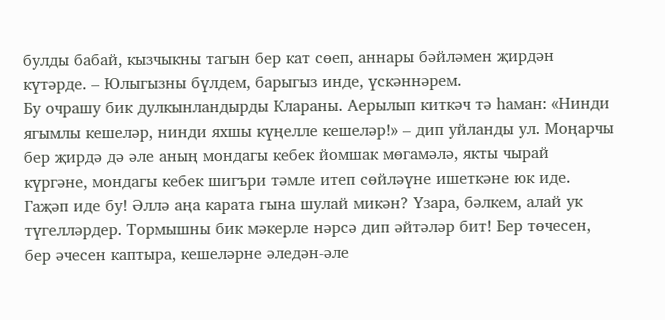булды бабай, кызчыкны тагын бер кат сөеп, аннары бәйләмен җирдән күтәрде. – Юлыгызны бүлдем, барыгыз инде, үскәннәрем.
Бу очрашу бик дулкынландырды Клараны. Аерылып киткәч тә һаман: «Нинди ягымлы кешеләр, нинди яхшы күңелле кешеләр!» – дип уйланды ул. Моңарчы бер җирдә дә әле аның мондагы кебек йомшак мөгамәлә, якты чырай күргәне, мондагы кебек шигъри тәмле итеп сөйләүне ишеткәне юк иде. Гаҗәп иде бу! Әллә аңа карата гына шулай микән? Үзара, бәлкем, алай ук түгелләрдер. Тормышны бик мәкерле нәрсә дип әйтәләр бит! Бер төчесен, бер әчесен каптыра, кешеләрне әледән-әле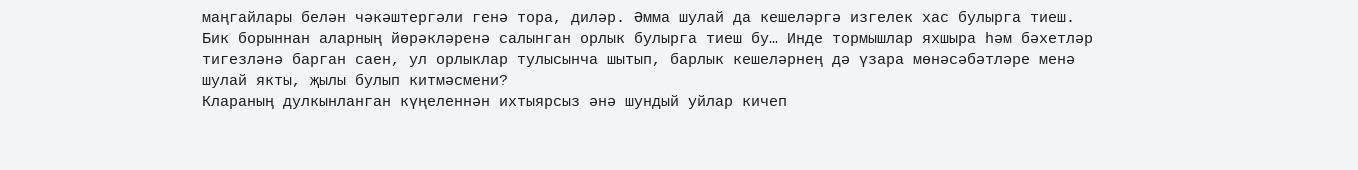маңгайлары белән чәкәштергәли генә тора, диләр. Әмма шулай да кешеләргә изгелек хас булырга тиеш. Бик борыннан аларның йөрәкләренә салынган орлык булырга тиеш бу… Инде тормышлар яхшыра һәм бәхетләр тигезләнә барган саен, ул орлыклар тулысынча шытып, барлык кешеләрнең дә үзара мөнәсәбәтләре менә шулай якты, җылы булып китмәсмени?
Клараның дулкынланган күңеленнән ихтыярсыз әнә шундый уйлар кичеп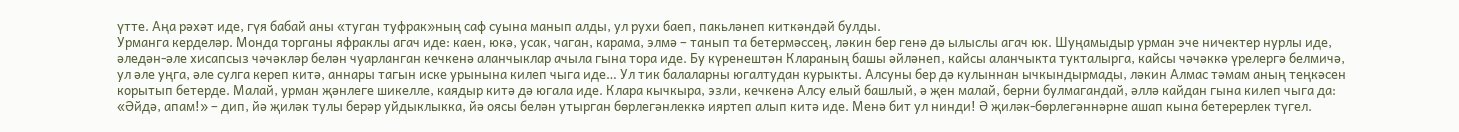үтте. Аңа рәхәт иде, гүя бабай аны «туган туфрак»ның саф суына манып алды, ул рухи баеп, пакьләнеп киткәндәй булды.
Урманга керделәр. Монда торганы яфраклы агач иде: каен, юкә, усак, чаган, карама, элмә – танып та бетермәссең, ләкин бер генә дә ылыслы агач юк. Шуңамыдыр урман эче ничектер нурлы иде, әледән-әле хисапсыз чәчәкләр белән чуарланган кечкенә аланчыклар ачыла гына тора иде. Бу күренештән Клараның башы әйләнеп, кайсы аланчыкта тукталырга, кайсы чәчәккә үрелергә белмичә, ул әле уңга, әле сулга кереп китә, аннары тагын иске урынына килеп чыга иде… Ул тик балаларны югалтудан курыкты. Алсуны бер дә кулыннан ычкындырмады, ләкин Алмас тәмам аның теңкәсен корытып бетерде. Малай, урман җәнлеге шикелле, каядыр китә дә югала иде. Клара кычкыра, эзли, кечкенә Алсу елый башлый, ә җен малай, берни булмагандай, әллә кайдан гына килеп чыга да: «Әйдә, апам!» – дип, йә җиләк тулы берәр уйдыклыкка, йә оясы белән утырган бөрлегәнлеккә ияртеп алып китә иде. Менә бит ул нинди! Ә җиләк-бөрлегәннәрне ашап кына бетерерлек түгел.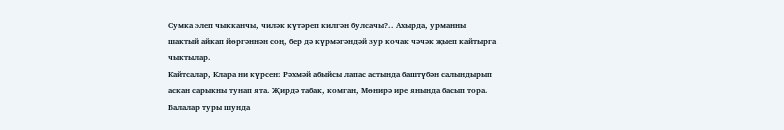Сумка элеп чыкканчы, чиләк күтәреп килгән булсачы?.. Ахырда, урманны шактый айкап йөргәннән соң, бер дә күрмәгәндәй зур кочак чәчәк җыеп кайтырга чыктылар.
Кайтсалар, Клара ни күрсен: Рәхмәй абыйсы лапас астында баштүбән салындырып аскан сарыкны тунап ята. Җирдә табак, комган, Мөнирә ире янында басып тора. Балалар туры шунда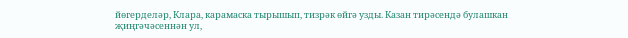йөгерделәр, Клара, карамаска тырышып, тизрәк өйгә узды. Казан тирәсендә булашкан җиңгәчәсеннән ул,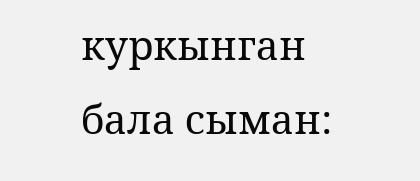куркынган бала сыман: